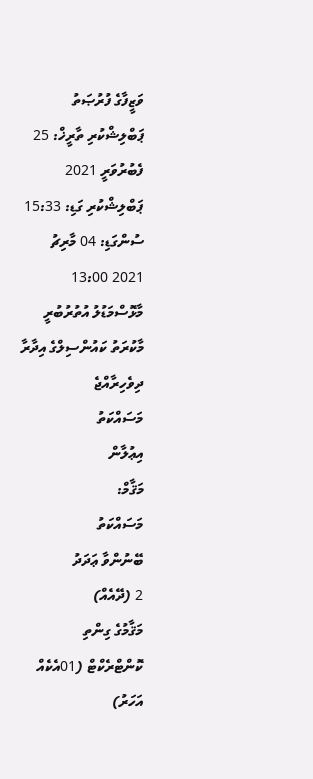ވަޒީފާގެ ފުރުޞަތު
ޕަބްލިޝްކުރި ތާރީޚް: 25 ފެބުރުވަރީ 2021
ޕަބްލިޝްކުރި ގަޑި: 15:33
ސުންގަޑި: 04 މާރިޗު 2021 13:00
މާޅޮސްމަޑުލު އުތުރުބުރީ މާކުރަތު ކައުންސިލްގެ އިދާރާ
ދިވެހިރާއްޖެ
މަސައްކަތު
އިޢުލާން
މަޤާމް:
މަސައްކަތު
ބޭނުންވާ ޢަދަދު
2 (ދޭއެއް)
މަޤާމުގެ ގިންތި
ކޮންޓްރެކްޓް (01އެކެއް އަހަރު)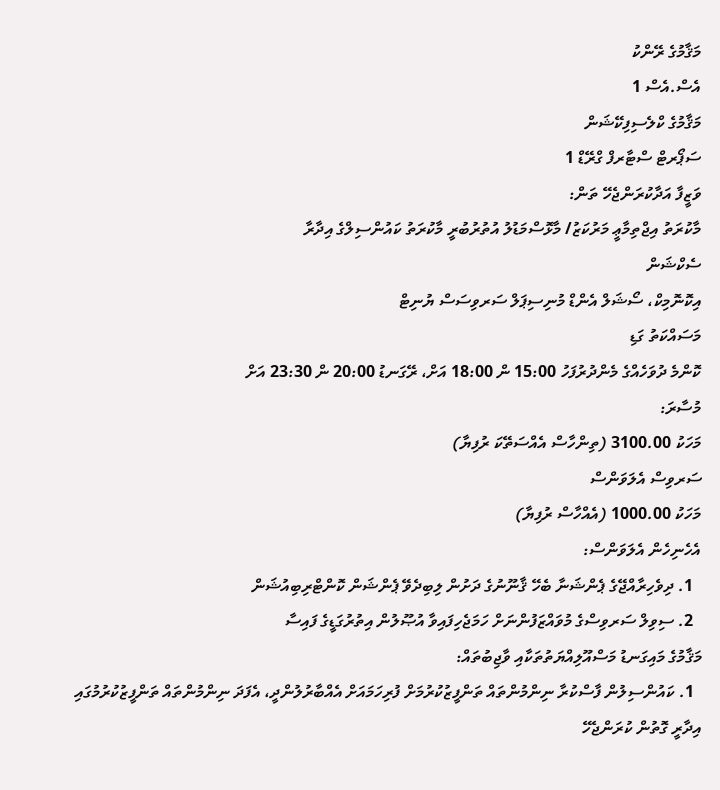މަޤާމުގެ ރޭންކު
އެސް.އެސް 1
މަޤާމުގެ ކްލެސިފިކޭޝަން
ސަޕޯރޓް ސްޓާރފް ގްރޭޑް 1
ވަޒީފާ އަދާކުރަންޖެހޭ ތަން:
މާކުރަތު އިޖްތިމާޢީ މަރުކަޒު/ މާޅޮސްމަޑުލު އުތުރުބުރީ މާކުރަތު ކައުންސިލްގެ އިދާރާ
ސެކްޝަން
އިކޮނޮމިކް، ސޯޝަލް އެންޑް މުނިސިޕަލް ސަރވިސަސް ޔުނިޓް
މަސައްކަތު ގަޑި
ކޮންމެ ދުވަހެއްގެ މެންދުރުފަހު 15:00 ން 18:00 އަށް، ރޭގަނޑު 20:00 ން 23:30 އަށް
މުސާރަ:
މަހަކު 3100.00 (ތިންހާސް އެއްސަތޭކަ ރުފިޔާ)
ސަރވިސް އެލަވަންސް
މަހަކު 1000.00 (އެއްހާސް ރުފިޔާ)
އެހެނިހެން އެލަވަންސް:
  1. ދިވެހިރާއްޖޭގެ ޕެންޝަނާ ބެހޭ ޤާނޫނުގެ ދަށުން ލިބިދެވޭ ޕެންޝަން ކޮންޓްރިބިއުޝަން
  2. ސިވިލް ސަރވިސްގެ މުވައްޒަފުންނަށް ހަމަޖެހިފައިވާ އުޞޫލުން އިތުރުގަޑީގެ ފައިސާ
މަޤާމުގެ މައިގަނޑު މަސްއޫލިއްޔަތުތަކާއި ވާޖިބުތައް:
  1. ކައުންސިލުން ފާސްކުރާ ނިންމުންތައް ތަންފީޒުކުރުމަށް ފުރިހަމައަށް އެއްބާރުލުންދީ، އެފަދަ ނިންމުންތައް ތަންފީޒުކުރުމުގައި އިދާރީ ގޮތުން ކުރަންޖެހޭ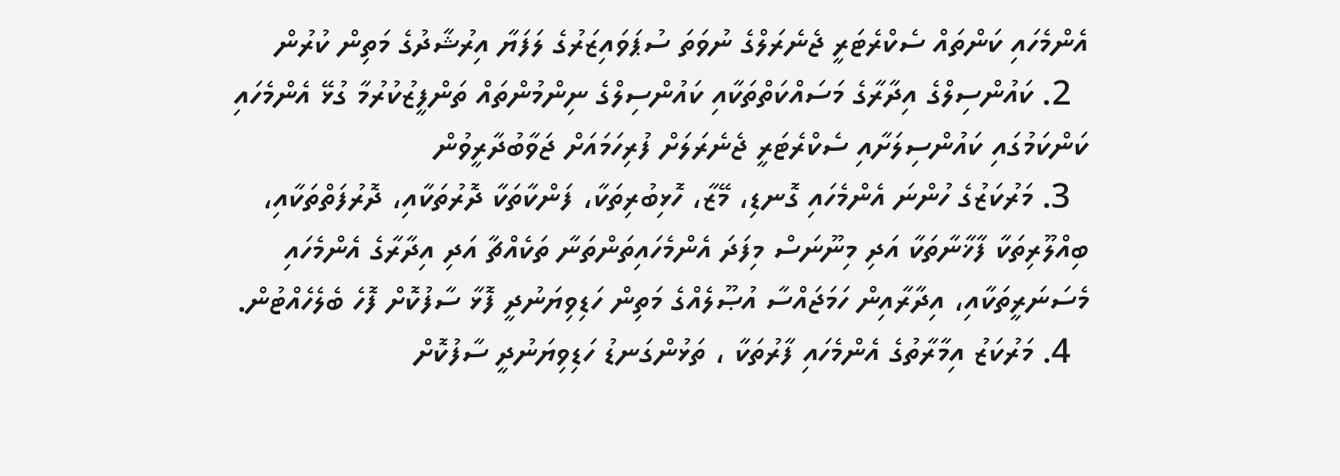އެންމެހައި ކަންތައް ސެކްރެޓަރީ ޖެނެރަލްގެ ނުވަތަ ސުޕަވައިޒަރުގެ ލަފަޔާ އިރުޝާދުގެ މަތިން ކުރުން
  2. ކައުންސިލްގެ އިދާރާގެ މަސައްކަތްތަކާއި ކައުންސިލްގެ ނިންމުންތައް ތަންފީޒުކުރުމާ ގުޅޭ އެންމެހައި ކަންކަމުގައި ކައުންސިލަށާއި ސެކްރެޓަރީ ޖެނެރަލަށް ފުރިހަމައަށް ޖަވާބުދާރީވުން
  3. މަރުކަޒުގެ ހުންނަ އެންމެހައި ގޮނޑި، މޭޒާ، ހޮޅިބުރިތަކާ، ފަންކާތަކާ ދޮރުތަކާއި، ދޮރުފަތްތަކާއި، ބިއްލޫރިތަކާ ފާޚާނާތަކާ އަދި މިނޫނަސް މިފަދަ އެންމެހައިތަންތަނާ ތަކެއްޗާ އަދި އިދާރާގެ އެންމެހައި މެސަނަރީތަކާއި، އިދާރާއިން ހަމަޖައްސާ އުޞޫލެއްގެ މަތިން ހަޑިވިޔަނުދީ ފޮޅާ ސާފުކޮށް ފޮހެ ބެލެހެއްޓުން.
  4. މަރުކަޒު އިމާރާތުގެ އެންމެހައި ފާރުތަކާ ، ތަޅުންގަނޑު ހަޑިވިޔަނުދީ ސާފުކޮށް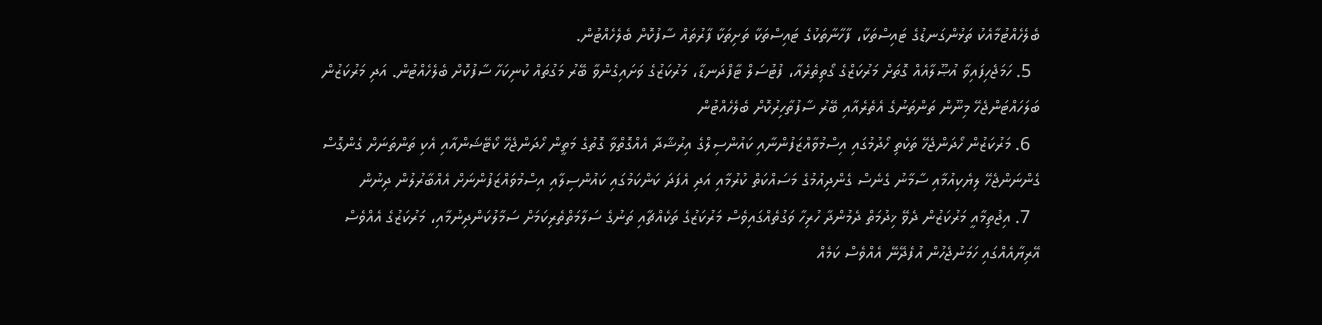ބެލެހެއްޓުމާއެކު ތަޅުންގަނޑުގެ ޓައިސްތަކާ، ފާހާނާތަކުގެ ޓައިސްތަކާ ތަށިތަކާ ފާރުތައް ސާފުކޮށް ބެލެހެއްޓުން.
  5. ހަމަޖެހިފައިވާ އުޞޫލާއެއް ގޮތަށް މަރުކަޒްގެ ގޯތިތެރެއާ، ފުޓުސަލް ޓާފްދަނޑާ، މަރުކަޒުގެ ވަށައިގެންވާ ބޭރު މަގުތައް ކުނިކަހާ ސާފުކޮށް ބެލެހެއްޓުން. އަދި މަރުކަޒުން ބަލަހައްޓަންޖެހޭ މިނޫން ތަންތަނުގެ އެތެރެއާއި ބޭރު ސާފުތާހިރުކޮށް ބެލެހެއްޓުން
  6. މަރުކަޒުން ހޯދަންޖެހޭ ތަކެތި ހޯދުމުގައި އިސްމުވާއްޒަފުންނާއި ކައުންސިލްގެ އިރުޝާދާ އެއްގޮތްވާ ގޮތުގެ މަތީން ހޯދަންޖެހޭ ކޯޓޭޝަންއާއި އެކި ތަންތަނަށް ގެންގޮސް ގެންނަންޖެހޭ ލިޔެކިއުމާއި ސާމާނު ގެނެސް ގެންދިއުމުގެ މަސައްކަތް ކުރުމާއި އަދި އެފަދަ ކަންކަމުގައި ކައުންސިލާއި އިސްމުވައްޒަފުންނަށް އެއްބާރުލުން ދިނުން
  7. އިޖުތިމާއީ މަރުކަޒުން ދެވޭ ޚިދުމަތް ދެމުންދާ ހުރިހާ ވަގުތެއްގައިވެސް މަރުކަޒުގެ ތަކެއްޗާއި ތަނުގެ ސަލާމަތްތެރިކަމަށް ސަމާލުކަންދިނުމާއި، މަރުކަޒުގެ އެއްވެސް އޭރިޔާއެއްގައި ހަމަނުޖެހުން އުފެދޭނޭ އެއްވެސް ކަމެއް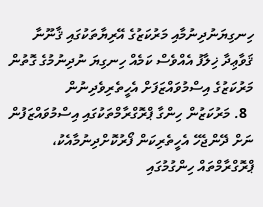ހިނގިޔަނުދިނުމާއި މަރުކަޒުގެ އޭރިޔާތަކުގައި ޤާނޫނާ ޤަވާޢިދާ ޚިލާފު އެއްވެސް ކަމެއް ހިނގިޔަ ނުދިނުމުގެ ގޮތުން މަރުކަޒުގެ އިސްމުވައްޒަފަށް އެހީތެރިވެދިނުން
  8. މަރުކަޒުން ހިންގާ ޕްރޮގްރާމްތަކުގައި އިސްމުވައްޒަފުން ނަށް ދޭންޖެހޭ އެހީތެރިކަން ފޯރުކޮށްދިނުމާއެކު، ޕްރޮގްރާމްތައް ހިންގުމުގައި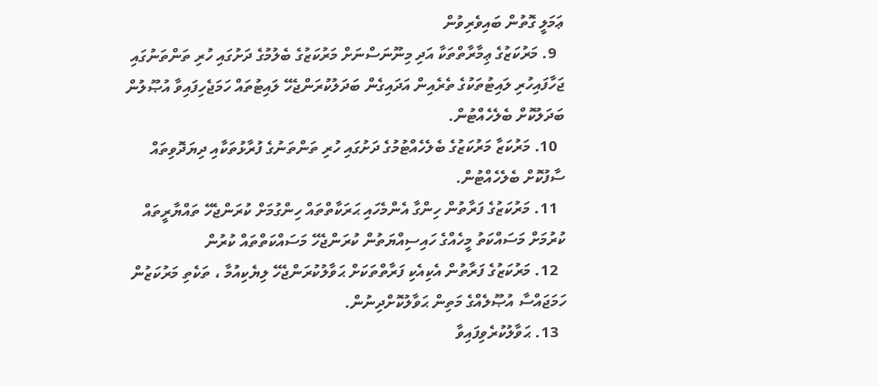ޢަމަލީ ގޮތުން ބައިވެރިވުން
  9. މަރުކަޒުގެ ޢިމާރާތްތަކާ އަދި މިނޫނަސްނަށް މަރުކަޒުގެ ބެލުމުގެ ދަށުގައި ހުރި ތަންތަނުގައި ޖަހާފައިހުރި ލައިޓުތަކުގެ ތެރެއިން އަދައިގެން ބަދަލުކުރަންޖެހޭ ލައިޓުތައް ހަމަޖެހިފައިވާ އުޞޫލުން ބަދަލުކޮށް ބެލެހެއްޓުން.
  10. މަރުކަޒާ މަރުކަޒުގެ ބެލެހެއްޓުމުގެ ދަށުގައި ހުރި ތަންތަނުގެ ފުރާޅުތަކާއި ދިޔަދޮވިތައް ސާފުކޮށް ބެލެހެއްޓުން.
  11. މަރުކަޒުގެ ފަރާތުން ހިންގާ އެންމެހައި ޙަރަކާތްތައް ހިންގުމަށް ކުރަންޖެހޭ ތައްޔާރީތައް ކުރުމަށް މަސައްކަތު މީހެއްގެ ހައިސިއްޔަތުން ކުރަންޖެހޭ މަސައްކަތްތައް ކުރުން
  12. މަރުކަޒުގެ ފަރާތުން އެކިއެކި ފަރާތްތަކަށް ޙަވާލުކުރަންޖެހޭ ލިޔެކިއުމާ ، ތަކެތި މަރުކަޒުން ހަމަޖައްސާ އުޞޫލެއްގެ މަތިން ޙަވާލުކޮށްދިނުން.
  13. ޙަވާލުކުރެވިފައިވާ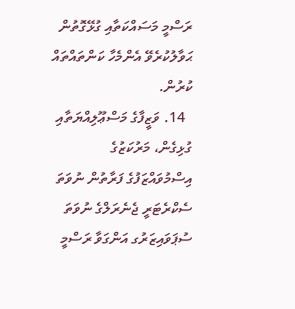ރަސްމީ މަސައްކަތާއި ގުޅޭގޮތުން ޙަވާލުކުރެވޭ އެންމެހާ ކަންތައްތައް ކުރުން.
  14. ވަޒީފާގެ މަސްޢޫލިއްޔަތާއި ގުޅިގެން، މަރުކަޒުގެ އިސްމުވައްޒަފުގެ ފަރާތުން ނުވަތަ ސެކްރެޓަރީ ޖެނެރަލްގެ ނުވަތަ ސުޕަވައިޒަރުގ އަންގަވާ ރަސްމީ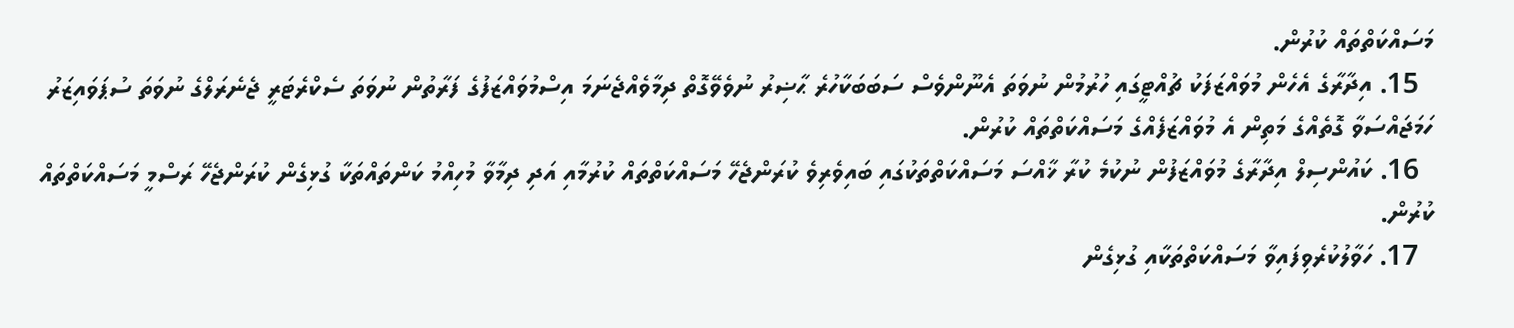މަސައްކަތްތައް ކުރުން.
  15. އިދާރާގެ އެހެން މުވައްޒަފަކު ޗުއްޓީގައި ހުރުމުން ނުވަތަ އެނޫންވެސް ސަބަބަކާހުރެ ޙާޟިރު ނުވެވޭގޮތް ދިމާވެއްޖެނަމަ އިސްމުވައްޒަފުގެ ފަރާތުން ނުވަތަ ސެކްރެޓަރީ ޖެނެރަލްގެ ނުވަތަ ސުޕަވައިޒަރު ހަމަޖައްސަވާ ގޮތެއްގެ މަތިން އެ މުވައްޒަފެއްގެ މަސައްކަތްތައް ކުރުން.
  16. ކައުންސިލް އިދާރާގެ މުވައްޒަފުން ނުކުމެ ކުރާ ޚާއްސަ މަސައްކަތްތަކުގައި ބައިވެރިވެ ކުރަންޖެހޭ މަސައްކަތްތައް ކުރުމާއި އަދި ދިމާވާ މުހިއްމު ކަންތައްތަކާ ގުޅިގެން ކުރަންޖެހޭ ރަސްމީ މަސައްކަތްތައް ކުރުން.
  17. ހަވާލުކުރެވިފައިވާ މަސައްކަތްތަކާއި ގުޅިގެން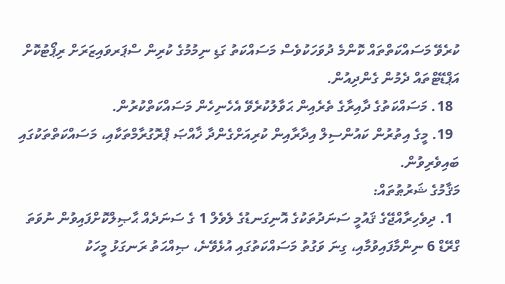ކުރެވޭ މަސައްކަތްތައް ކޮންމެ ދުވަހަކުވެސް މަސައްކަތު ގަޑި ނިމުމުގެ ކުރިން ސްޕަރވައިޒަރަށް ރިޕޯޓުކޮށް އަޕްޑޭޓްތައް ދެމުން ގެންދިއުން.
  18. މަސައްކަތުގެ ދާއިރާގެ ތެރެއިން ޙަވާލުކުރެވޭ އެހެނިހެން މަސައްކަތްކުރުން.
  19. މީގެ އިތުރުން ކައުންސިލް އިދާރާއިން ކުރިއަށްގެންދާ ޚާއްޞަ ޕްރޮގުރާމްތަކާއި، މަސައްކަތްތަކުގައި ބައިވެރިވުން.
މަޤާމުގެ ޝަރުޠުތައް:
  1. ދިވެހިރާއްޖޭގެ ޤައުމީ ސަނަދުތަކުގެ އޮނިގަނޑުގެ ލެވެލް 1 ގެ ސަނަދެއް ޙާޞިލްކޮށްފައިވުން ނުވަތަ ގްރޭޑް 6 ނިންމާފައިވުމާއި، ގިނަ ވަގުތު މަސައްކަތުގައި އުޅެވޭނެ، ޞިއްޙަތު ރަނގަޅު މީހަކު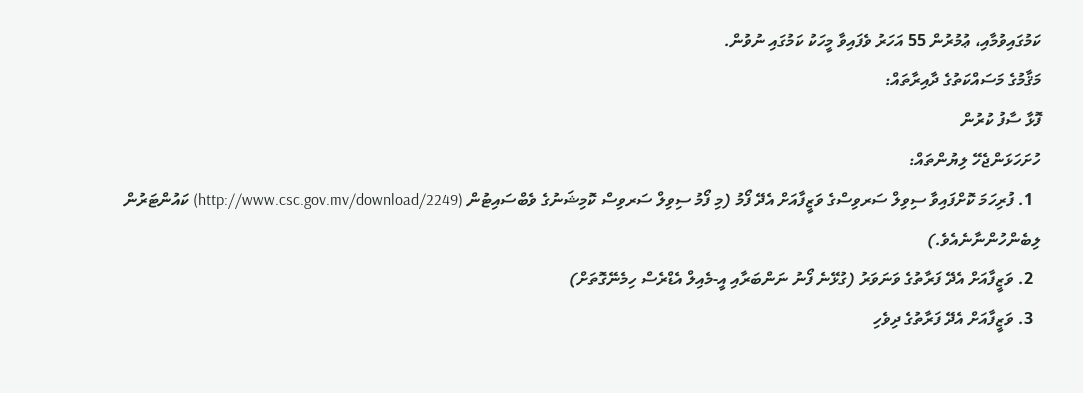ކަމުގައިވުމާއި، ޢުމުރުން 55 އަހަރު ވެފައިވާ މީހަކު ކަމުގައި ނުވުން.
މަޤާމުގެ މަސައްކަތުގެ ދާއިރާތައް:
ފޮޅާ ސާފު ކުރުން
ހުށަހަޅަންޖެހޭ ލިޔުންތައް:
  1. ފުރިހަމަ ކޮށްފައިވާ ސިވިލް ސަރވިސްގެ ވަޒީފާއަށް އެދޭ ފޯމު (މި ފޯމު ސިވިލް ސަރވިސް ކޮމިޝަނުގެ ވެބްސައިޓުން (http://www.csc.gov.mv/download/2249) ކައުންޓަރުން ލިބެންހުންނާނެއެވެ.)
  2. ވަޒީފާއަށް އެދޭ ފަރާތުގެ ވަނަވަރު (ގުޅޭނެ ފޯނު ނަންބަރާއި އީ-މެއިލް އެޑްރެސް ހިމެނޭގޮތަށް)
  3. ވަޒީފާއަށް އެދޭ ފަރާތުގެ ދިވެހި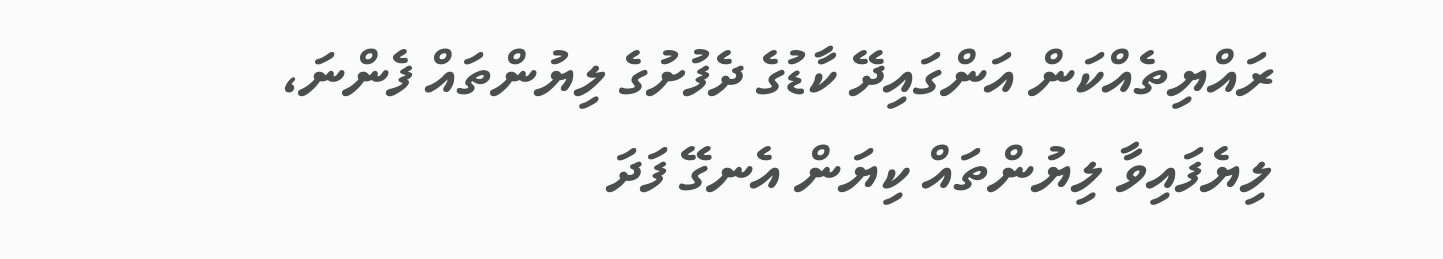ރައްޔިތެއްކަން އަންގައިދޭ ކާޑުގެ ދެފުށުގެ ލިޔުންތައް ފެންނަ، ލިޔެފައިވާ ލިޔުންތައް ކިޔަން އެނގޭ ފަދަ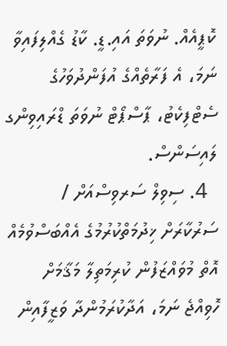ކޮޕީއެއް. ނުވަތަ އައި.ޑީ. ކާޑު ގެއްލިފައިވާ ނަމަ، އެ ފަރާތެއްގެ އުފަންދުވަހުގެ ސެޓްފިކެޓު، ޕާސްޕޯޓް ނުވަތަ ޑްރައިވިންގ ލައިސަންސް.
  4. ސިވިލް ސަރވިސްއަށް / ސަރުކާރަށް ޚިދުމަތްކުރުމުގެ އެއްބަސްވުމެއް އޮތް މުވައްޒަފުން ކުރިމަތިލާ މަޤާމަށް ހޮވިއްޖެ ނަމަ، އަދާކުރަމުންދާ ވަޒީފާއިން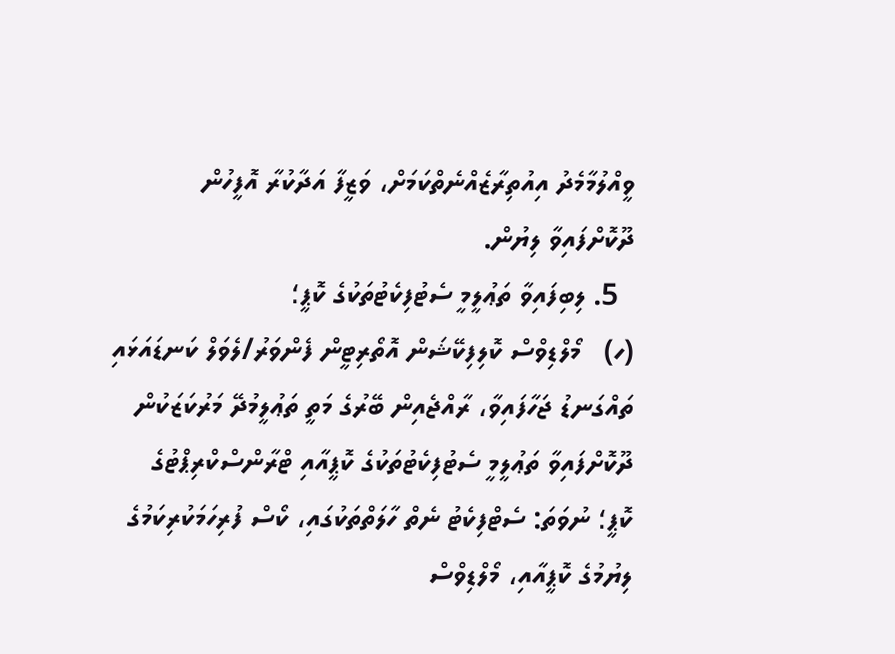ވީއްލުމާމެދު އިއުތިރާޒެއްނެތްކަމަށް، ވަޒީފާ އަދާކުރާ އޮފީހުން ދޫކޮށްފައިވާ ލިޔުން.
  5. ލިބިފައިވާ ތަޢުލީމީ ސެޓުފިކެޓުތަކުގެ ކޮޕީ؛
(ހ)   މޯލްޑިވްސް ކޮލިފިކޭޝަން އޮތޯރިޓީން ފެންވަރު/ލެވަލް ކަނޑައަޅައި ތައްގަނޑު ޖަހާފައިވާ، ރާއްޖެއިން ބޭރުގެ މަތީ ތަޢުލީމުދޭ މަރުކަޒަކުން ދޫކޮށްފައިވާ ތަޢުލީމީ ސެޓުފިކެޓުތަކުގެ ކޮޕީއާއި ޓްރާންސްކްރިޕްޓުގެ ކޮޕީ؛ ނުވަތަ: ސެޓްފިކެޓު ނެތް ހާލަތްތަކުގައި، ކޯސް ފުރިހަމަކުރިކަމުގެ ލިޔުމުގެ ކޮޕީއާއި، މޯލްޑިވްސް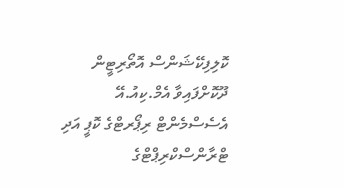ކޮލިފިކޭޝަންސް އޮތޯރިޓީން ދޫކޮށްފައިވާ އެމް.ކިއު.އޭ އެސެސްމެންޓް ރިޕޯރޓްގެ ކޮޕީ އަދި ޓްރާންސްކްރިޕްޓްގެ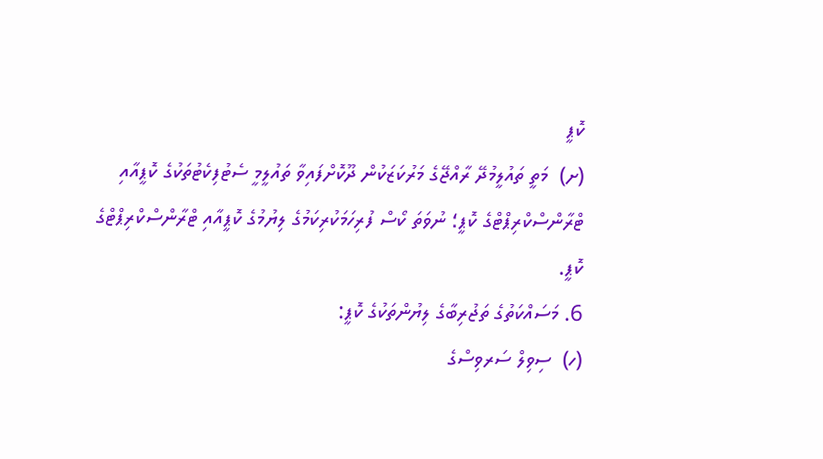ކޮޕީ
(ށ)  މަތީ ތައުލީމުދޭ ރާއްޖޭގެ މަރުކަޒަކުން ދޫކޮށްފައިވާ ތައުލީމީ ސެޓުފިކެޓުތަކުގެ ކޮޕީއާއި ޓްރާންސްކްރިޕްޓްގެ ކޮޕީ؛ ނުވަތަ ކޯސް ފުރިހަމަކުރިކަމުގެ ލިޔުމުގެ ކޮޕީއާއި ޓްރާންސްކްރިޕްޓްގެ ކޮޕީ.
6. މަސައްކަތުގެ ތަޖުރިބާގެ ލިޔުންތަކުގެ ކޮޕީ:
(ހ)  ސިވިލް ސަރވިސްގެ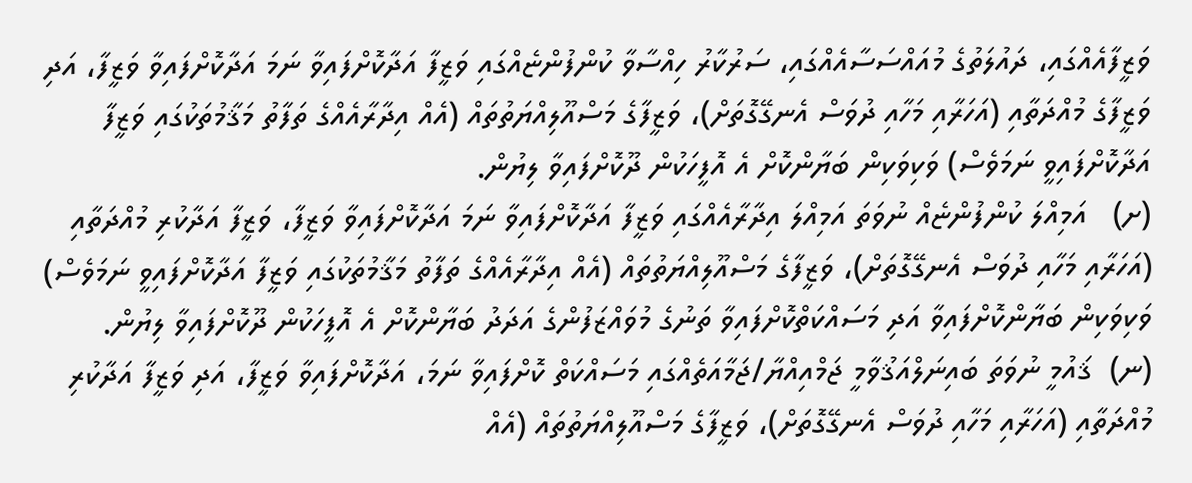ވަޒީފާއެއްގައި، ދައުލަތުގެ މުއައްސަސާއެއްގައި، ސަރުކާރު ހިއްސާވާ ކުންފުންޏެއްގައި ވަޒީފާ އަދާކޮށްފައިވާ ނަމަ އަދާކޮށްފައިވާ ވަޒީފާ، އަދި ވަޒީފާގެ މުއްދަތާއި (އަހަރާއި މަހާއި ދުވަސް އެނގޭގޮތަށް)، ވަޒީފާގެ މަސްއޫލިއްޔަތުތައް (އެއް އިދާރާއެއްގެ ތަފާތު މަޤާމުތަކުގައި ވަޒީފާ އަދާކޮށްފައިވީ ނަމަވެސް) ވަކިވަކިން ބަޔާންކޮށް އެ އޮފީހަކުން ދޫކޮށްފައިވާ ލިޔުން.
(ށ)   އަމިއްލަ ކުންފުންޏެއް ނުވަތަ އަމިއްލަ އިދާރާއެއްގައި ވަޒީފާ އަދާކޮށްފައިވާ ނަމަ އަދާކޮށްފައިވާ ވަޒީފާ، ވަޒީފާ އަދާކުރި މުއްދަތާއި (އަހަރާއި މަހާއި ދުވަސް އެނގޭގޮތަށް)، ވަޒީފާގެ މަސްއޫލިއްޔަތުތައް (އެއް އިދާރާއެއްގެ ތަފާތު މަޤާމުތަކުގައި ވަޒީފާ އަދާކޮށްފައިވީ ނަމަވެސް) ވަކިވަކިން ބަޔާންކޮށްފައިވާ އަދި މަސައްކަތްކޮށްފައިވާ ތަނުގެ މުވައްޒަފުންގެ އަދަދު ބަޔާންކޮށް އެ އޮފީހަކުން ދޫކޮށްފައިވާ ލިޔުން.
(ނ)  ޤައުމީ ނުވަތަ ބައިނަލްއަޤުވާމީ ޖަމްއިއްޔާ/ޖަމާއަތެއްގައި މަސައްކަތް ކޮށްފައިވާ ނަމަ، އަދާކޮށްފައިވާ ވަޒީފާ، އަދި ވަޒީފާ އަދާކުރި މުއްދަތާއި (އަހަރާއި މަހާއި ދުވަސް އެނގޭގޮތަށް)، ވަޒީފާގެ މަސްއޫލިއްޔަތުތައް (އެއް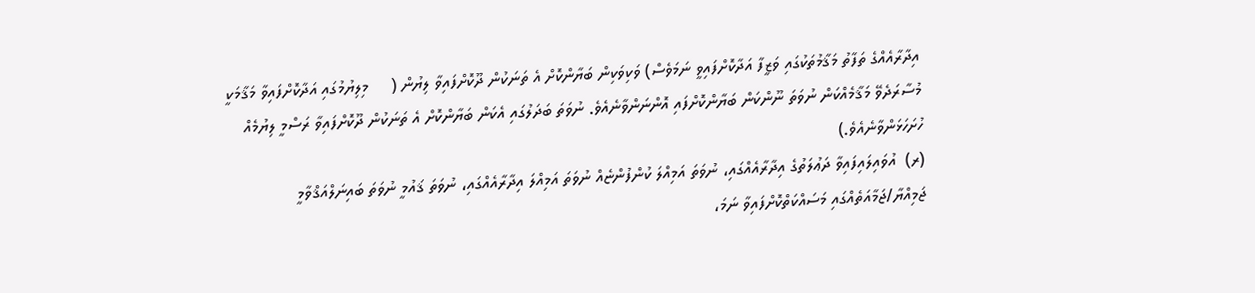އިދާރާއެއްގެ ތަފާތު މަޤާމުތަކުގައި ވަޒީފާ އަދާކޮށްފައިވީ ނަމަވެސް) ވަކިވަކިން ބަޔާންކޮށް އެ ތަނަކުން ދޫކޮށްފައިވާ ލިޔުން (     މިލިޔުމުގައި އަދާކޮށްފައިވާ މަޤާމަކީ މުސާރަދެވޭ މަޤާމެއްކަން ނުވަތަ ނޫންކަން ބަޔާންކޮށްފައި އޮންނަންވާނެއެވެ. ނުވަތަ ބަދަލުގައި އެކަން ބަޔާންކޮށް އެ ތަނަކުން ދޫކޮށްފައިވާ ރަސްމީ ލިޔުމެއް ހުށަހަޅަންވާނެއެވެ.)
(ރ)  އުވައިލައިފައިވާ ދަޢުލަތުގެ އިދާރާއެއްގައި، ނުވަތަ އަމިއްލަ ކުންފުންޏެއް ނުވަތަ އަމިއްލަ އިދާރާއެއްގައި، ނުވަތަ ޤައުމީ ނުވަތަ ބައިނަލްއަޤްވާމީ ޖަމިއްޔާ/ޖަމާއަތެއްގައި މަސައްކަތްކޮށްފައިވާ ނަމަ،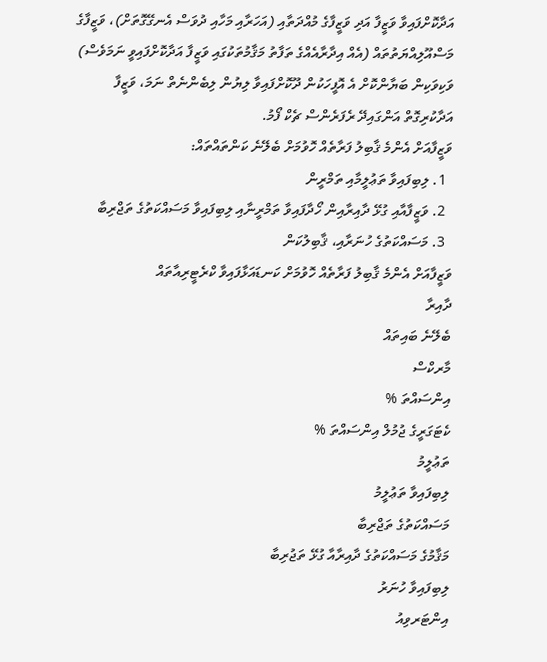އަދާކޮށްފައިވާ ވަޒީފާ އަދި ވަޒީފާގެ މުއްދަތާއި (އަހަރާއި މަހާއި ދުވަސް އެނގޭގޮތަށް)، ވަޒީފާގެ މަސްއޫލިއްޔަތުތައް (އެއް އިދާރާއެއްގެ ތަފާތު މަޤާމުތަކުގައި ވަޒީފާ އަދާކޮށްފައިވީ ނަމަވެސް) ވަކިވަކިން ބަޔާންކޮށް އެ އޮފީހަކުން ދޫކޮށްފައިވާ ލިޔުން ލިބެންނެތް ނަމަ، ވަޒީފާ އަދާކުރިގޮތް އަންގައިދޭ ރެފަރެންސް ޗެކް ފޯމު.
ވަޒީފާއަށް އެންމެ ޤާބިލު ފަރާތެއް ހޮވުމަށް ބެލޭނެ ކަންތައްތައް:
  1. ލިބިފައިވާ ތަޢުލީމާއި ތަމްރީން
  2. ވަޒީފާއާއި ގުޅޭ ދާއިރާއިން ހޯދާފައިވާ ތަމްރީނާއި ލިބިފައިވާ މަސައްކަތުގެ ތަޖްރިބާ
  3. މަސައްކަތުގެ ހުނަރާއި، ޤާބިލުކަން
ވަޒީފާއަށް އެންމެ ޤާބިލު ފަރާތެއް ހޮވުމަށް ކަނޑައަޅާފައިވާ ކްރެޓީރިއާތައް
ދާއިރާ
ބެލޭނެ ބައިތައް
މާރކްސް
އިންސައްތަ %
ކެޓަގަރީގެ ޖުމުލް އިންސައްތަ %
ތަޢުލީމު
ލިބިފައިވާ ތަޢުލީމު
މަސައްކަތުގެ ތަޖްރިބާ
މަޤާމުގެ މަސައްކަތުގެ ދާއިރާއާ ގުޅޭ ތަޖުރިބާ
ލިބިފައިވާ ހުނަރު
އިންޓަރވިއު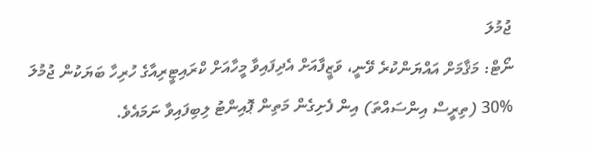ޖުމުލަ
ނޯޓް: މަޤާމަށް އައްޔަންކުރެ ވޭނީ، ވަޒީފާއަށް އެދިފައިވާ މީހާއަށް ކްރައިޓީރިއާގެ ހުރިހާ ބަޔަކުން ޖުމުލަ %30 (ތިރީސް އިންސައްތަ) އިން ފެށިގެން މަތިން ޕޮއިންޓު ލިބިފައިވާ ނަމައެވެ.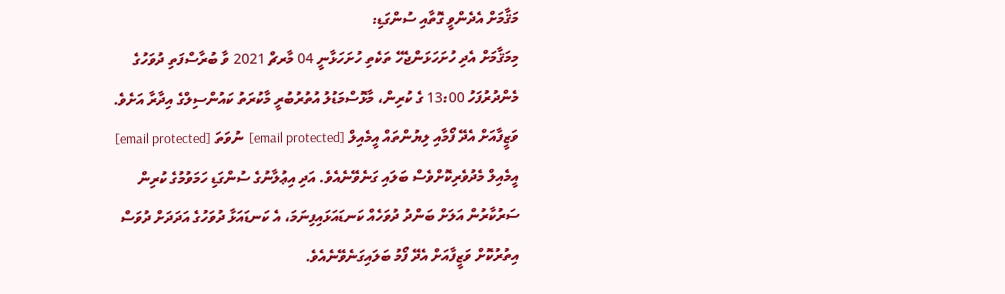މަޤާމަށް އެދެންވީ ގޮތާއި ސުންގަޑި:
މިމަޤާމަށް އެދި ހުށަހަޅަންޖެހޭ ތަކެތި ހުށަހަޅާނީ 04 މާރޗް 2021 ވާ ބުރާސްފަތި ދުވަހުގެ މެންދުރުފަހު 13:00 ގެ ކުރިން، މާޅޮސްމަޑުލު އުތުރުބުރީ މާކުރަތު ކައުންސިލްގެ އިދާރާ އަށެވެ. ވަޒީފާއަށް އެދޭ ފޯމާއި ލިޔުންތައް އީމެއިލް [email protected]  ނުވަތަ [email protected] އީމެއިލް މެދުވެރިކޮށްވެސް ބަލައި ގަނެވޭނެއެވެ. އަދި އިޢުލާނުގެ ސުންގަޑި ހަމަވުމުގެ ކުރިން ސަރުކާރުން އަލަށް ބަންދު ދުވަހެއް ކަނޑައަޅައިފިނަމަ، އެ ކަނޑައަޅާ ދުވަހުގެ އަދަދަށް ދުވަސް އިތުރުކޮށް ވަޒީފާއަށް އެދޭ ފޯމު ބަލައިގަނެވޭނެއެވެ.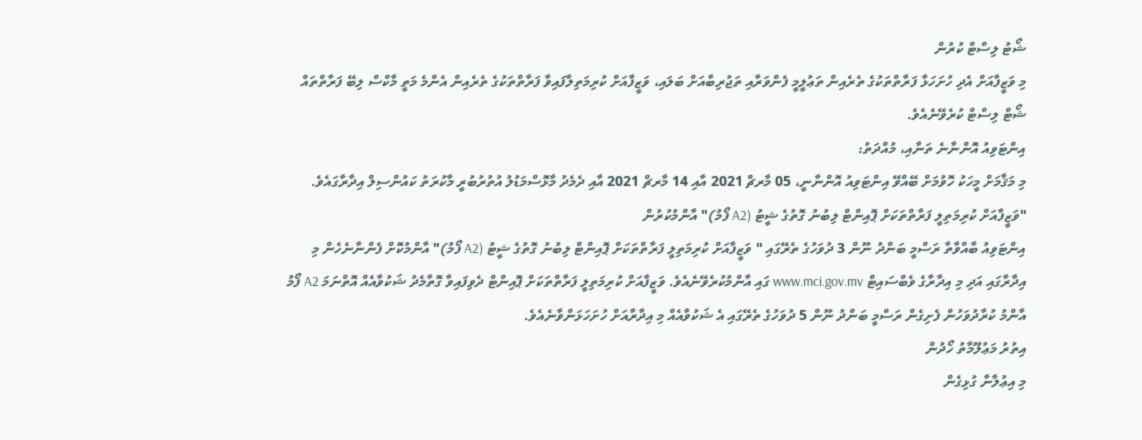ޝޯޓު ލިސްޓް ކުރުން
މި ވަޒީފާއަށް އެދި ހުށަހަޅާ ފަރާތްތަކުގެ ތެރެއިން ތަޢުލީމީ ފެންވަރާއި ތަޖުރިބާއަށް ބަލައި، ވަޒީފާއަށް ކުރިމަތިލާފައިވާ ފަރާތްތަކުގެ ތެރެއިން އެންމެ މަތީ މާކްސް ލިބޭ ފަރާތްތައް ޝޯޓް ލިސްޓް ކުރެވޭނެއެވެ.
އިންޓަވިއު އޮންނާނެ ތަނާއި، މުއްދަތު:
މި މަޤާމަށް މީހަކު ހޮވުމަށް ބޭއްވޭ އިންޓަވިއު އޮންނާނީ، 05 މާރޗް 2021 އާއި 14 މާރޗް 2021 އާއި ދެމެދު މާޅޮސްމަޑުލު އުތުރުބުރީ މާކުރަތު ކައުންސިލް އިދާރާގައެވެ.
"ވަޒީފާއަށް ކުރިމަތިލީ ފަރާތްތަކަށް ޕޮއިންޓް ލިބުނު ގޮތުގެ ޝީޓު (A2 ފޯމު)" އާންމުކުރުން
އިންޓަވިއު ބާއްވާތާ ރަސްމީ ބަންދު ނޫން 3 ދުވަހުގެ ތެރޭގައި " ވަޒީފާއަށް ކުރިމަތިލީ ފަރާތްތަކަށް ޕޮއިންޓް ލިބުނު ގޮތުގެ ޝީޓު (A2 ފޯމު)" އާންމުކޮށް ފެންނާނެހެން މި އިދާރާގައި އަދި މި އިދާރާގެ ވެބްސައިޓް www.mci.gov.mv ގައި އާންމުކުރެވޭނެއެވެ. ވަޒީފާއަށް ކުރިމަތިލީ ފަރާތްތަކަށް ޕޮއިންޓް ދެވިފައިވާ ގޮތާމެދު ޝަކުވާއެއް އޮތްނަމަ A2 ފޯމު އާންމު ކުރާދުވަހުން ފެށިގެން ރަސްމީ ބަންދު ނޫން 5 ދުވަހުގެ ތެރޭގައި އެ ޝަކުވާއެއް މި އިދާރާއަށް ހުށަހަޅަންވާނެއެވެ.
އިތުރު މަޢުލޫމާތު ހޯދުން
މި އިޢުލާނާ ގުޅިގެން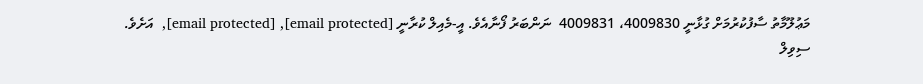މަޢުލޫމާތު ސާފުކުރުމަށް ގުޅާނީ 4009830، 4009831  ނަންބަރު ފޯނާއެވެ. އީ-މެއިލް ކުރާނީ [email protected], [email protected],  އަށެވެ.
ސިވިލް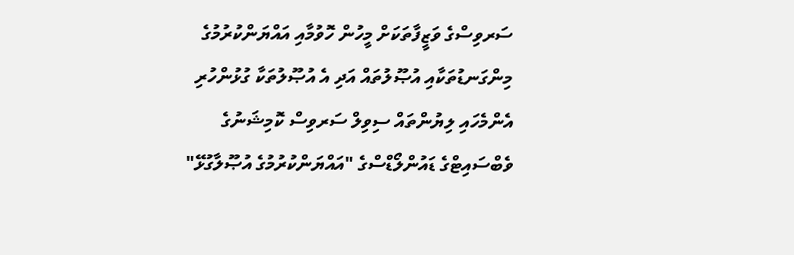ސަރވިސްގެ ވަޒީފާތަކަށް މީހުން ހޮވުމާއި އައްޔަންކުރުމުގެ މިންގަނޑުތަކާއި އުޞޫލުތައް އަދި އެ އުޞޫލުތަކާ ގުޅުންހުރި އެންމެހައި ލިޔުންތައް ސިވިލް ސަރވިސް ކޮމިޝަނުގެ ވެބްސައިޓްގެ ޑައުންލޯޑްސްގެ "އައްޔަންކުރުމުގެ އުޞޫލާގުޅޭ"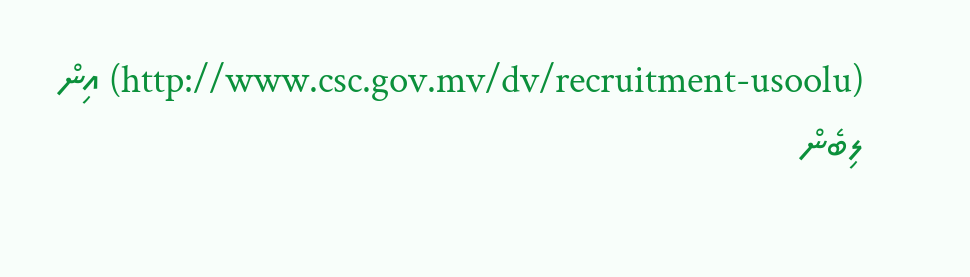(http://www.csc.gov.mv/dv/recruitment-usoolu) އިން ލިބެން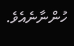ހުންނާނެއެވެ.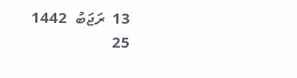13  ރަޖަބު  1442
25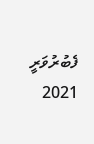ފެބުރުވަރީ 2021